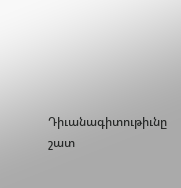Դիւանագիտութիւնը շատ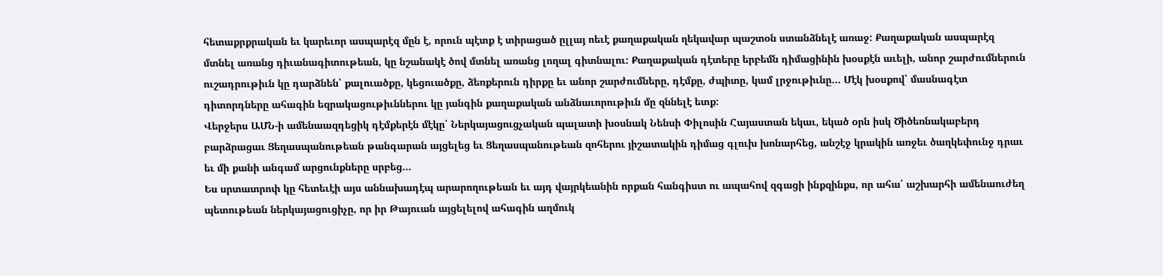հետաքրքրական եւ կարեւոր ասպարէզ մըն է, որուն պէտք է տիրացած ըլլայ ոեւէ քաղաքական ղեկավար պաշտօն ստանձնելէ առաջ: Քաղաքական ասպարէզ մտնել առանց դիւանագիտութեան, կը նշանակէ ծով մտնել առանց լողալ գիտնալու: Քաղաքական դէտերը երբեմն դիմացինին խօսքէն աւելի, անոր շարժումներուն ուշադրութիւն կը դարձնեն՝ քալուածքը, կեցուածքը, ձեռքերուն դիրքը եւ անոր շարժումները, դէմքը, ժպիտը, կամ լրջութիւնը… Մէկ խօսքով՝ մասնագէտ դիտորդները ահագին եզրակացութիւններու կը յանգին քաղաքական անձնաւորութիւն մը զննելէ ետք:
Վերջերս ԱՄՆ-ի ամենաազդեցիկ դէմքերէն մէկը՝ Ներկայացուցչական պալատի խօսնակ Նենսի Փիլոսին Հայաստան եկաւ, եկած օրն իսկ Ծիծեռնակաբերդ բարձրացաւ Ցեղասպանութեան թանգարան այցելեց եւ Ցեղասպանութեան զոհերու յիշատակին դիմաց գլուխ խոնարհեց, անշէջ կրակին առջեւ ծաղկեփունջ դրաւ եւ մի քանի անգամ արցունքները սրբեց…
Ես սրտատրոփ կը հետեւէի այս աննախադէպ արարողութեան եւ այդ վայրկեանին որքան հանգիստ ու ապահով զգացի ինքզինքս, որ ահա՛ աշխարհի ամենաուժեղ պետութեան ներկայացուցիչը, որ իր Թայուան այցելելով ահագին աղմուկ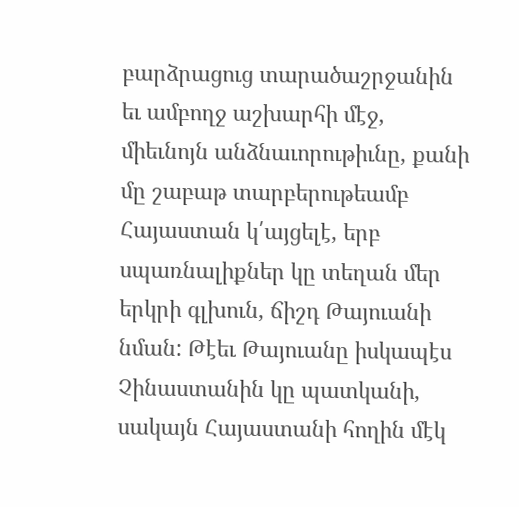բարձրացուց տարածաշրջանին եւ ամբողջ աշխարհի մէջ, միեւնոյն անձնաւորութիւնը, քանի մը շաբաթ տարբերութեամբ Հայաստան կ՛այցելէ, երբ սպառնալիքներ կը տեղան մեր երկրի գլխուն, ճիշդ Թայուանի նման: Թէեւ Թայուանը իսկապէս Չինաստանին կը պատկանի, սակայն Հայաստանի հողին մէկ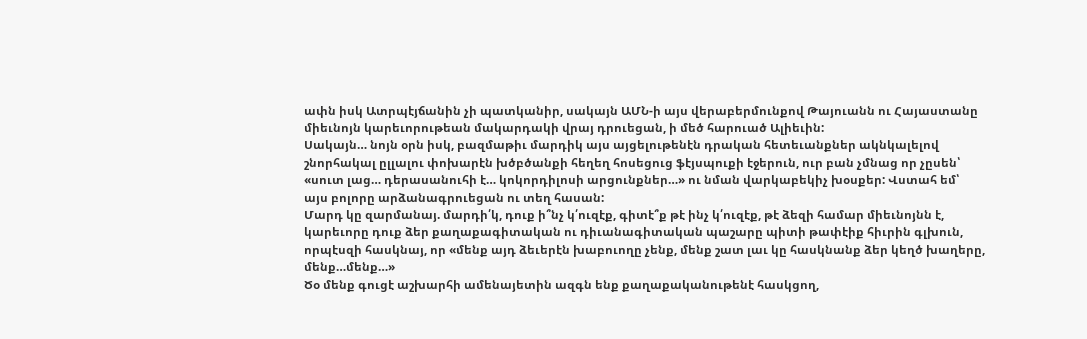ափն իսկ Ատրպէյճանին չի պատկանիր, սակայն ԱՄՆ-ի այս վերաբերմունքով Թայուանն ու Հայաստանը միեւնոյն կարեւորութեան մակարդակի վրայ դրուեցան, ի մեծ հարուած Ալիեւին:
Սակայն… նոյն օրն իսկ, բազմաթիւ մարդիկ այս այցելութենէն դրական հետեւանքներ ակնկալելով շնորհակալ ըլլալու փոխարէն խծբծանքի հեղեղ հոսեցուց ֆէյսպուքի էջերուն, ուր բան չմնաց որ չըսեն՝ «սուտ լաց… դերասանուհի է… կոկորդիլոսի արցունքներ…» ու նման վարկաբեկիչ խօսքեր: Վստահ եմ՝ այս բոլորը արձանագրուեցան ու տեղ հասան:
Մարդ կը զարմանայ. մարդի՛կ, դուք ի՞նչ կ՛ուզէք, գիտէ՞ք թէ ինչ կ՛ուզէք, թէ ձեզի համար միեւնոյնն է, կարեւորը դուք ձեր քաղաքագիտական ու դիւանագիտական պաշարը պիտի թափէիք հիւրին գլխուն, որպէսզի հասկնայ, որ «մենք այդ ձեւերէն խաբուողը չենք, մենք շատ լաւ կը հասկնանք ձեր կեղծ խաղերը, մենք…մենք…»
Ծօ մենք գուցէ աշխարհի ամենայետին ազգն ենք քաղաքականութենէ հասկցող,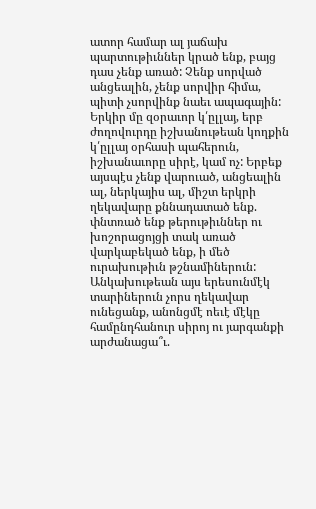ատոր համար ալ յաճախ պարտութիւններ կրած ենք, բայց դաս չենք առած: Չենք սորված անցեալին, չենք սորվիր հիմա, պիտի չսորվինք նաեւ ապագային:
Երկիր մը զօրաւոր կ՛ըլլայ, երբ ժողովուրդը իշխանութեան կողքին կ՛ըլլայ օրհասի պահերուն, իշխանաւորը սիրէ, կամ ոչ: Երբեք այսպէս չենք վարուած, անցեալին ալ, ներկայիս ալ, միշտ երկրի ղեկավարը քննադատած ենք. փնտռած ենք թերութիւններ ու խոշորացոյցի տակ առած վարկաբեկած ենք, ի մեծ ուրախութիւն թշնամիներուն: Անկախութեան այս երեսունմէկ տարիներուն չորս ղեկավար ունեցանք, անոնցմէ ոեւէ մէկը համընդհանուր սիրոյ ու յարգանքի արժանացա՞ւ.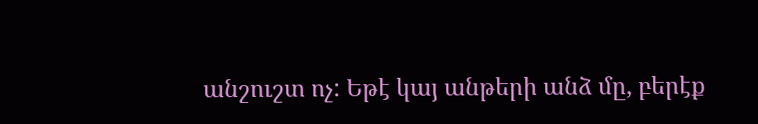անշուշտ ոչ: Եթէ կայ անթերի անձ մը, բերէք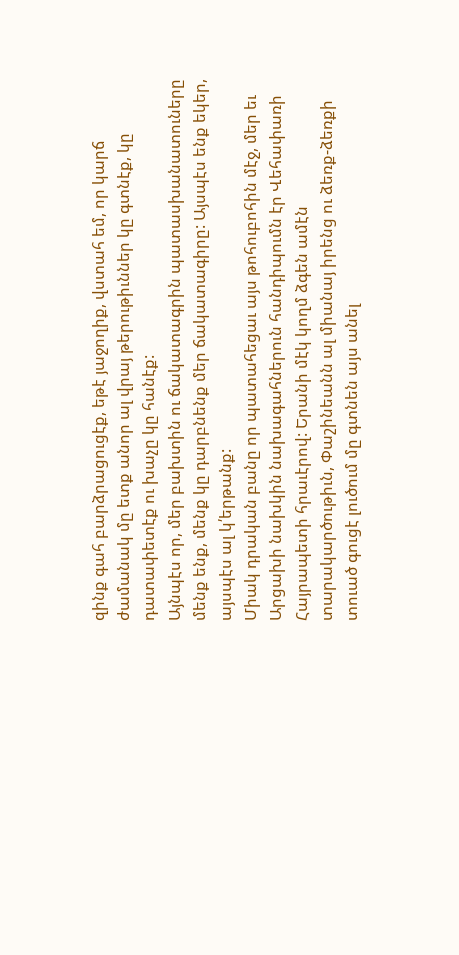զինք գահ բարձրացուցէք, եթէ յաջողիք, վստահ եմ, որ կարճ ժամանակ մը ետք անոր ալ վրայ թերութիւններ կը գտնէք, կը դատափետէք ու խաչը կը հանէք:
Այնպէս որ, մեր բախտին ու ճակատագրին պատասխանատուները մենք ենք, մենք կը դարբնենք մեր ճակատագիրը: Այսպէս ենք եկեր, այսպէս ալ կ՛երթանք:
Միակ դրական բանը որ պատահեցաւ այս թոհուբոհին մէջ, մեր եւ Արցախի նախկին նախագահներուն հանդիպումն էր Վեհափառի Հայրապետի հրաւէրով: Երանի մէկ կողմ ձգեն ամէն տարակարծութիւն, Փաշինեանն ալ միանայ իրենց ու ձեռք-ձեռքի տուած գուցէ լուծում մը գտնեն այս անել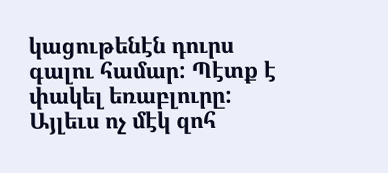կացութենէն դուրս գալու համար: Պէտք է փակել եռաբլուրը: Այլեւս ոչ մէկ զոհ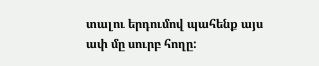տալու երդումով պահենք այս ափ մը սուրբ հողը: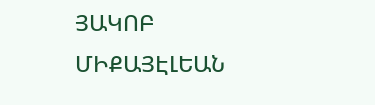ՅԱԿՈԲ ՄԻՔԱՅԷԼԵԱՆ